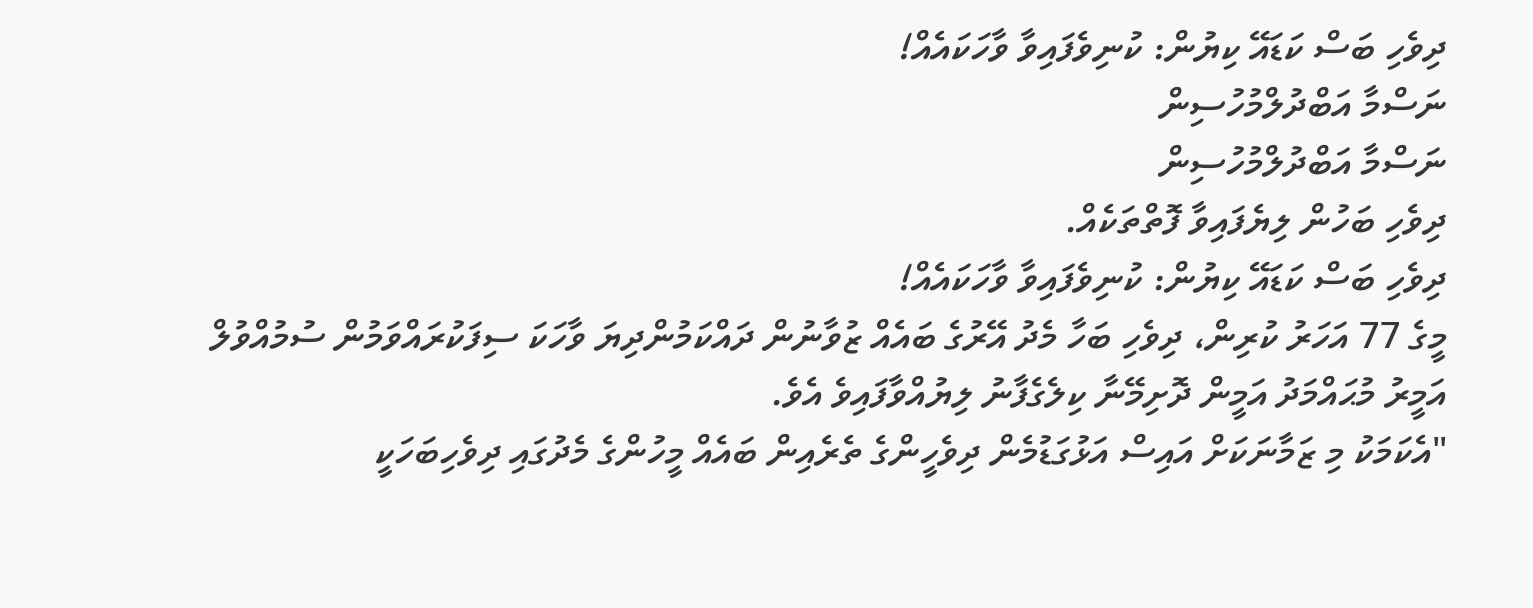ދިވެހި ބަސް ކަޑައޭ ކިޔުން: ކުނިވެފައިވާ ވާހަކައެއް!
ނަސްމާ އަބްދުލްމުހުސިން
ނަސްމާ އަބްދުލްމުހުސިން
ދިވެހި ބަހުން ލިޔެފައިވާ ފޮތްތަކެއް.
ދިވެހި ބަސް ކަޑައޭ ކިޔުން: ކުނިވެފައިވާ ވާހަކައެއް!
މީގެ 77 އަހަރު ކުރިން، ދިވެހި ބަހާ މެދު އޭރުގެ ބައެއް ޒުވާނުން ދައްކަމުންދިޔަ ވާހަކަ ސިފަކުރައްވަމުން ސުމުއްވުލް އަމީރު މުޙައްމަދު އަމީން ދޮށިމޭނާ ކިލެގެފާނު ލިޔުއްވާފައިވެ އެވެ.
"އެކަމަކު މި ޒަމާނަކަށް އައިސް އަޅުގަޑުމެން ދިވެހީންގެ ތެރެއިން ބައެއް މީހުންގެ މެދުގައި ދިވެހިބަހަކީ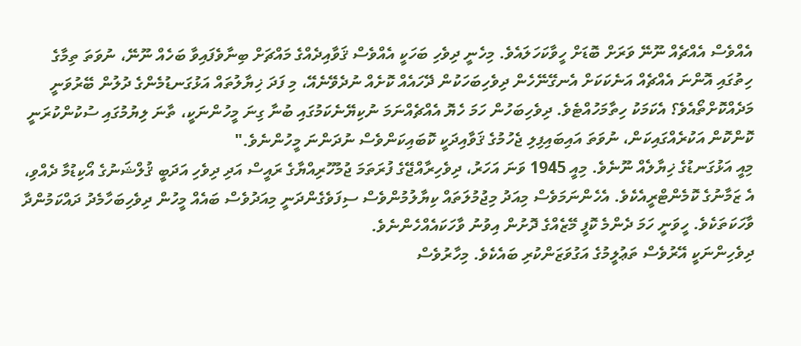އެއްވެސް އެއްޗެއް ނޫނޭ ވަރަށް ބޮޑަށް ހީވާކަހަލައެވެ. މިހެނީ ދިވެހި ބަހަކީ އެއްވެސް ޤަވާއިދެއްގެ މައްޗަށް ބިނާވެފައިވާ ބަހެއް ނޫނޭ، ނުވަތަ ތިމާގެ ހިތުގައި އޮންނަ އެއްޗެއް އަނެކަކަށް އެނގޭނޭހެން ދިވެހިބަހަކުން ދޭހައެއް ކޮށެއް ނުދެވޭނެއޭ، މި ފަދަ ޚިޔާލުތައް އަޅުގަނޑުމެންގެ ދުލުން ބޭރުވަނީ މަދެއްކޮށްތޯއެވެ؟ އެކަމަކު ހިތާމަހުއްޓެވެ. ދިވެހިބަހުން ހަމަ ހެޔޮ އެއްޗެއްނަމަ ނުކިޔޭނެކަމުގައި ބުނާ ގިނަ މީހުންނަކީ، ތާނަ ލިޔުމުގައި ސުކުންކުރަނީ ކޮންކޮން އަކުރެއްގައިކަން، ނުވަތަ އައިބައިފިލި ޖެހުމުގެ ޤަވާއިދަކީ ކޮބައިކަންވެސް ނުދަންނަ މީހުންނެވެ."
މިއީ އަޅުގަނޑުގެ ޚިޔާލެއް ނޫނެވެ. މިއީ 1945 ވަނަ އަހަރު، ދިވެހިރާއްޖޭގެ ފުރަތަމަ ޖުމުހޫރިއްޔާގެ ރައީސް އަދި ދިވެހި އަދަބީ ޤުލްޝަނުގެ އޯކިޑުމާ ދެއްވި، އެ ޒަމާނުގެ ކޮމެންޓްރީއެކެވެ. އެހެންނަމަވެސް މިއަދު މިޖުމުލަތައް ކިޔާލުމުންވެސް ސިފަވެގެންދަނީ މިއަދުވެސް ބައެއް މީހުން ދިވެހިބަހާމެދު ދައްކަމުންދާ ވާހަކަތަކެވެ. ހީވަނީ ހަމަ ދެންމެ ކޮފީ މޭޒެއްގެ ދޮށުން އިވުނު ވާހަކައެއްހެންނެވެ.
ދިވެހިންނަކީ އޭރުވެސް ތަޢުލީމުގެ އަގުވަޒަންކުރި ބައެކެވެ. މިހާރުވެސް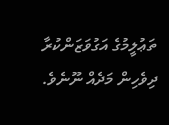ތަޢުލީމުގެ އަގުވަޒަންކުރާ ދިވެހިން މަދެއް ނޫނެވެ.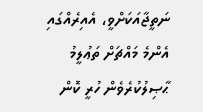ނަތީޖާއަކަށްވީ، އެއިރެއްގައި އެންމެ މައްޗަށް ތަޢުލީމު ޙާޞިލުކުރެވެން ހުރީ ކޮން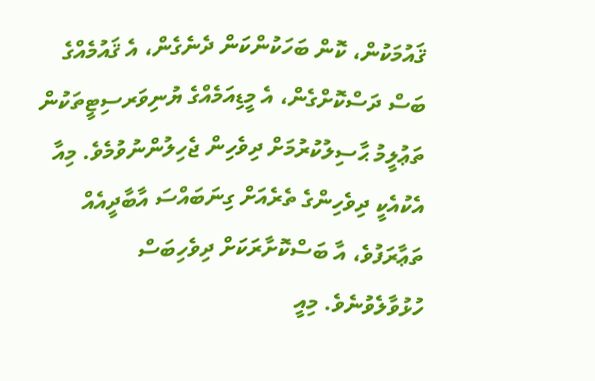ޤައުމަކުން، ކޮން ބަހަކުންކަން ދެނެގެން، އެ ޤައުމެއްގެ ބަސް ދަސްކޮށްގެން، އެ މީޑިއަމެއްގެ ޔުނިވަރސިޓީތަކުން ތަޢުލީމު ޙާސިލުކުރުމަށް ދިވެހިން ޖެހިލުންނުވުމެވެ. މިއާ އެކުއެކީ ދިވެހިންގެ ތެރެއަށް ގިނަބައްސަ އާބާދީއެއް ތަޢާރަފުވެ، އާ ބަސްކޮށާރަކަށް ދިވެހިބަސް ހުޅުވާލެވުނެވެ. މިއީ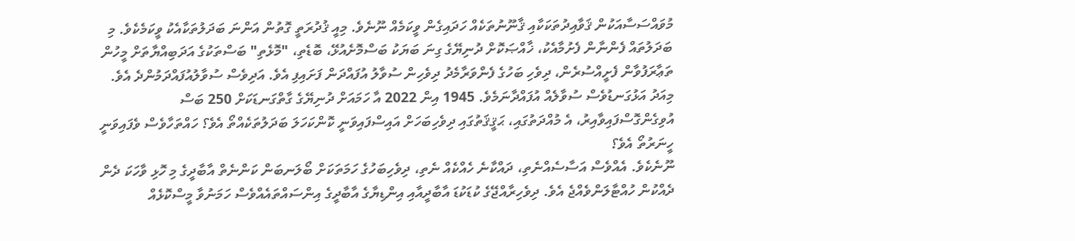މުވައްސަސާއަކުން ޤަވާއިދުތަކަކާއި ޤާނޫނުތަކެއް ހަދައިގެން ވީކަމެއް ނޫނެވެ. މިއީ ޤުދުރަތީ ގޮތުން އަންނަ ބަދަލުތަކާއެކު ވީކަމެކެވެ. މި ބަދަލުތައް ފެންނާން ފެށުމާއެކު، ޚާއްޞަކޮށް ދުނިޔޭގެ ގިނަ ބަޔަކު ބަސްމޮށެއުޅޭ، ބޮޑެތި، "މޮޅެތި" ބަސްތަކުގެ އަދަބިއްޔާތަށް މީހުން ތަޢާރަފުވާން ފެށީއްސުރެން، ދިވެހި ބަހުގެ ފެންވަރާމެދު ދިވެހިން ސުވާލު އުފައްދަން ފަށައިފި އެވެ. އަދިވެސް ސުވާލުއުފައްދަމުންދެ އެވެ.
މިއަދު އަޅުގަނޑުވެސް ސުވާލެއް އުފައްދާނަމެވެ. 1945 އިން 2022 އާ ހަމައަށް ދުނިޔޭގެ ގާތްގަނޑަކަށް 250 ބަސް އުވިގެންގޮސްފައިވާއިރު، އެ މުއްދަތުގައި، ޙަޤީޤަތުގައި ދިވެހިބަހަށް އައިސްފައިވަނީ ކޮންކަހަލަ ބަދަލުތަކެއްތޯ އެވެ؟ ހައްތަހާވެސް ވެފައިވަނީ ހީނަރުތޯ އެވެ؟
ނޫނެކެވެ. އެއްވެސް އަސާސެއްނެތި، ދައްކާނެ ހެއްކެއް ނެތި، ދިވެހިބަހުގެ ހަމަތަކަށް ބޯލަނބަން ކަންނެތް އާބާދީގެ މި ހޮޅި ވާހަކަ ދެން ދެއްކުން ހުއްޓާލަންވެއްޖެ އެވެ. ދިވެހިރާއްޖޭގެ ކުޑަކުޑަ އާބާދީއާއި އިންޑިޔާގެ އާބާދީގެ އިންސައްތައެއްވެސް ހަމަނުވާ މީސްކޮޅެއް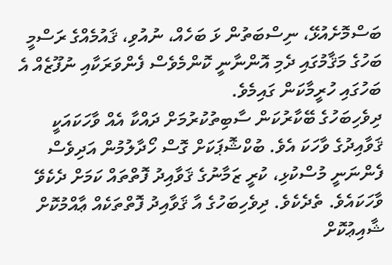ބަސްމޮށެއުޅޭ، ނިސްބަތުން ޅަ ބަހެއް، ނުއުވި، ޤައުމެއްގެ ރަސްމީ ބަހުގެ މަޤާމުގައި ދެމި އޮންނާނީ ކޮންމެވެސް ފެންވަރަކާއި ނުފޫޒެއް އެ ބަހުގައި ހުރީމާކަން ގައިމެވެ.
ދިވެހިބަހުގެ ބޭކާރުކަން ސާބިތުކުރުމަށް ދައްކާ އެއް ވާހަކައަކީ ޤަވާއިދުގެ ވާހަކަ އެވެ. ބުކްޝޮޕަކަށް ގޮސް ހޯދާލުމުން އަދިވެސް ފެންނަނީ މުސްކުޅި، ކުރީ ޒަމާނުގެ ޤަވާއިދު ފޮތްތައް ކަމަށް ދެކެވޭ ވާހަކައެވެ. ތެދެކެވެ. ދިވެހިބަހުގެ އާ ޤަވާއިދު ފޮތްތަކެއް ޢާއްމުކޮށް ޝާއިޢުކޮށް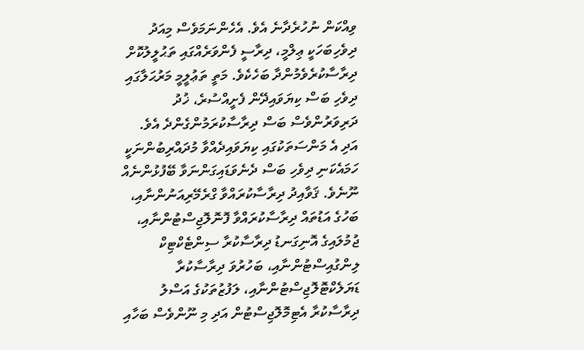ވިއްކަން ނުހުރެދާނެ އެވެ. އެހެންނަމަވެސް މިއަދު ދިވެހިބަހަކީ ޢިލްމީ، ދިރާސީ ފެންވަރެއްގައި ތަޙުލީލުކޮށް ދިރާސާކުރެވެމުންދާ ބަހެކެވެ. މަތީ ތަޢުލީމީ މަރުޙަލާގައި ދިވެހި ބަސް ކިޔަވައިދޭން ފެށީއްސުރެ، ޚުދު ދަރިވަރުންވެސް ބަސް ދިރާސާކުރަމުންގެންދެ އެވެ. އަދި އެ މަންސަތަކުގައި ކިޔަވައިދެއްވާ މުދައްރިބުންނަކީ ހަމައެކަނި ދިވެހި ބަސް ދެނެވަޑައިގަންނަވާ ބޭފުޅުންނެއް ނޫނެވެ. ޤަވާއިދު ދިރާސާކުރައްވާ ގްރެމޭރިއަނުންނާއި، ބަހުގެ އަޑުތައް ދިރާސާކުރައްވާ ފޮނޮލޮޖިސްޓުންނާއި، ޖުމުލައިގެ އޮނިގަނޑު ދިރާސާކުރާ ސިންޓެކްޓިކް ލިންގުއިސްޓުންނާއި، ބަހުރުވަ ދިރާސާކުރާ ޑަޔަލެކްޓޮލޮޖިސްޓުންނާއި، ލަފުޒުތަކުގެ އަސްލު ދިރާސާކުރާ އެޓިމޮލޮޖިސްޓުން އަދި މި ނޫންވެސް ބަހާއި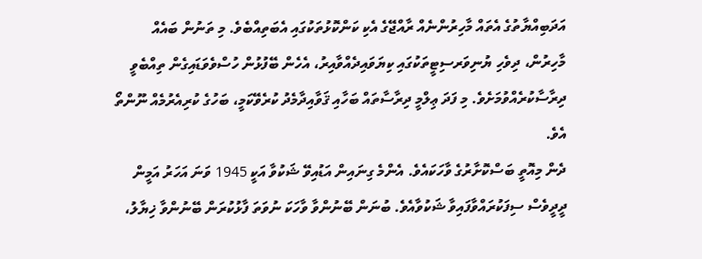އަދަބިއްޔާތުގެ އެތައް މާހިރުންނެއް ރާއްޖޭގެ އެކި ކަންކޮޅުތަކުގައި އެބަތިއްބެވެ. މި ތަނުން ބައެއް މާހިރުން، ދިވެހި ޔުނިވަރސިޓީތަކުގައި ކިޔަވައިދެއްވާއިރު، އެހެން ބޭފުޅުން ހުސްވެވަޑައިގެން ތިއްބެވީ ދިރާސާކުރެއްވުމަށެވެ. މި ފަދަ ޢިލްމީ ދިރާސާތައް ބަހާއި ޤަވާއިދާމެދު ކުރެވޭކަމީ، ބަހުގެ ކުރިއެރުމެއް ނޫންތޯ އެވެ.
ދެން މިއޮތީ ބަސްކޮށާރުގެ ވާހަކައެވެ. އެންމެ ގިނައިން އަޑުއިވޭ ޝަކުވާ އަކީ 1945 ވަނަ އަހަރު އަމީން ދީދީވެސް ސިފަކުރައްވާފައިވާ ޝަކުވާއެވެ. ބުނަން ބޭނުންވާ ވާހަކަ ނުވަތަ ފާޅުކުރަން ބޭނުންވާ ޚިޔާލު،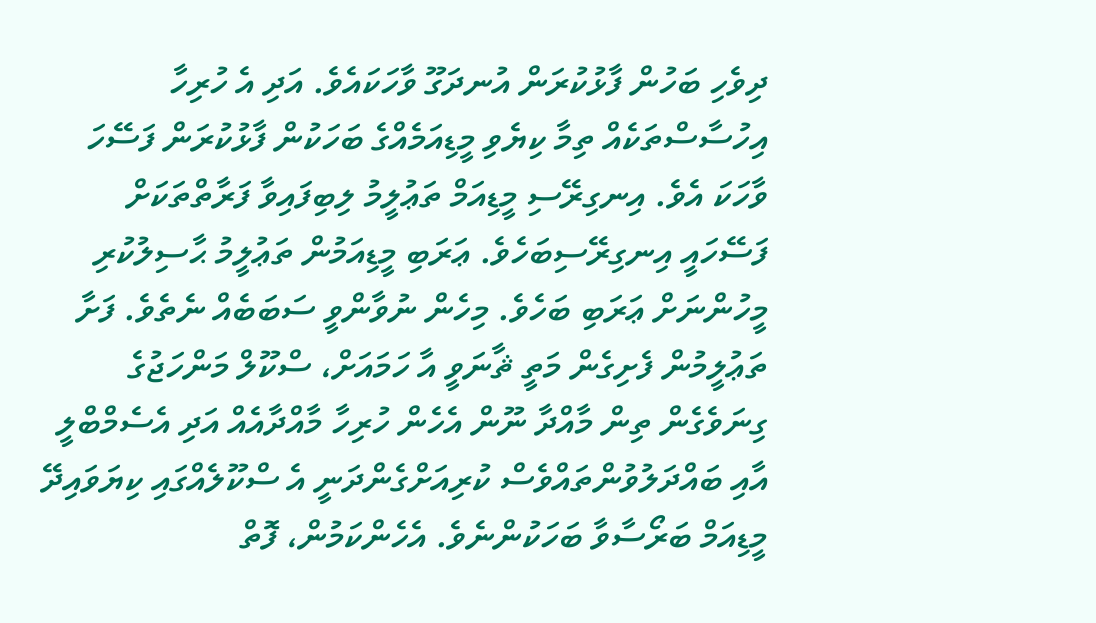ދިވެހި ބަހުން ފާޅުކުރަން އުނދަގޫ ވާހަކައެވެ. އަދި އެ ހުރިހާ އިހުސާސްތަކެއް ތިމާ ކިޔެވި މީޑިއަމެއްގެ ބަހަކުން ފާޅުކުރަން ފަސޭހަ ވާހަކަ އެވެ. އިނގިރޭސި މީޑިއަމް ތަޢުލީމު ލިބިފައިވާ ފަރާތްތަކަށް ފަސޭހައީ އިނގިރޭސިބަހެވެ. ޢަރަބި މީޑިއަމުން ތަޢުލީމު ޙާސިލުކުރި މީހުންނަށް ޢަރަބި ބަހެވެ. މިހެން ނުވާންވީ ސަބަބެއް ނެތެވެ. ފަށާ ތަޢުލީމުން ފެށިގެން މަތީ ޘާނަވީ އާ ހަމައަށް، ސްކޫލް މަންހަޖުގެ ގިނަވެގެން ތިން މާއްދާ ނޫން އެހެން ހުރިހާ މާއްދާއެއް އަދި އެސެމްބްލީ އާއި ބައްދަލުވުންތައްވެސް ކުރިއަށްގެންދަނީ އެ ސްކޫލެއްގައި ކިޔަވައިދޭ މީޑިއަމް ބަރޯސާވާ ބަހަކުންނެވެ. އެހެންކަމުން، ފޮތް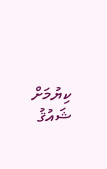ކިޔުމަށް ޝައުޤު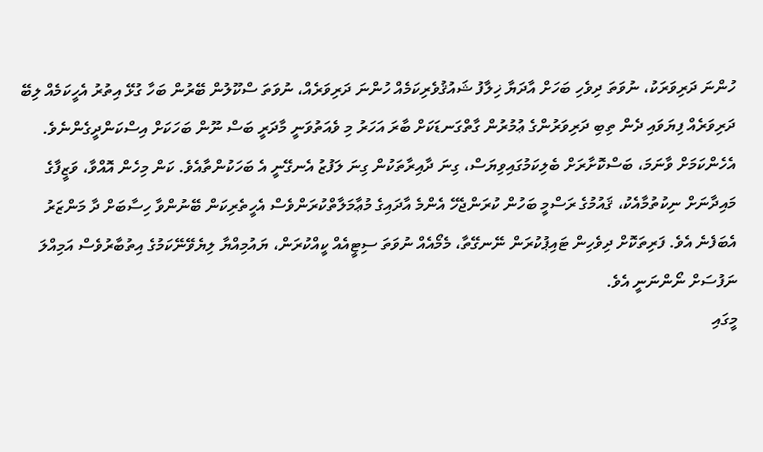ހުންނަ ދަރިވަރަކު، ނުވަތަ ދިވެހި ބަހަށް އާދަޔާ ޚިލާފު ޝައުޤުވެރިކަމެއް ހުންނަ ދަރިވަރެއް، ނުވަތަ ސްކޫލުން ބޭރުން ބަހާ ގުޅޭ އިތުރު އެހީކަމެއް ލިބޭ ދަރިވަރެއް ފިޔަވައި ދެން ތިބި ދަރިވަރުންގެ ޢުމުރުން ގާތްގަނޑަކަށް ބާރަ އަހަރު މި ވެއަތުވަނީ މާދަރީ ބަސް ނޫން ބަހަކަށް އިސްކަންދީގެންނެވެ. އެހެންކަމަށް ވާނަމަ، ބަސްކޮށާރަށް ބެލިކަމުގައިވިޔަސް، ގިނަ ދާއިރާތަކުން ގިނަ ލަފުޒު އެނގޭނީ އެ ބަހަކުންތާއެވެ. ކަން މިހެން އޮއްވާ، ވަޒީފާގެ މައިދާނަށް ނިކުތުމާއެކު، ޤައުމުގެ ރަސްމީ ބަހުން ކުރަންޖެހޭ އެންމެ އާދައިގެ މުޢާމަލާތްކުރަންވެސް އެހީތެރިކަން ބޭނުންވާ ހިސާބަށް ދާ މަންޒަރު އެބަފެނެ އެވެ. ފަރިތަކޮށް ދިވެހިން ޓައިޕުކުރަން ނޭނގޭތާ، މެމޯއެއް ނުވަތަ ސިޓީއެއް ކީއްކުރަން، ޔައުމިއްޔާ ލިޔެވޭނޭކަމުގެ އިތުބާރުވެސް އަމިއްލަ ނަފުސަށް ނޯންނަނީ އެވެ.
މީގައި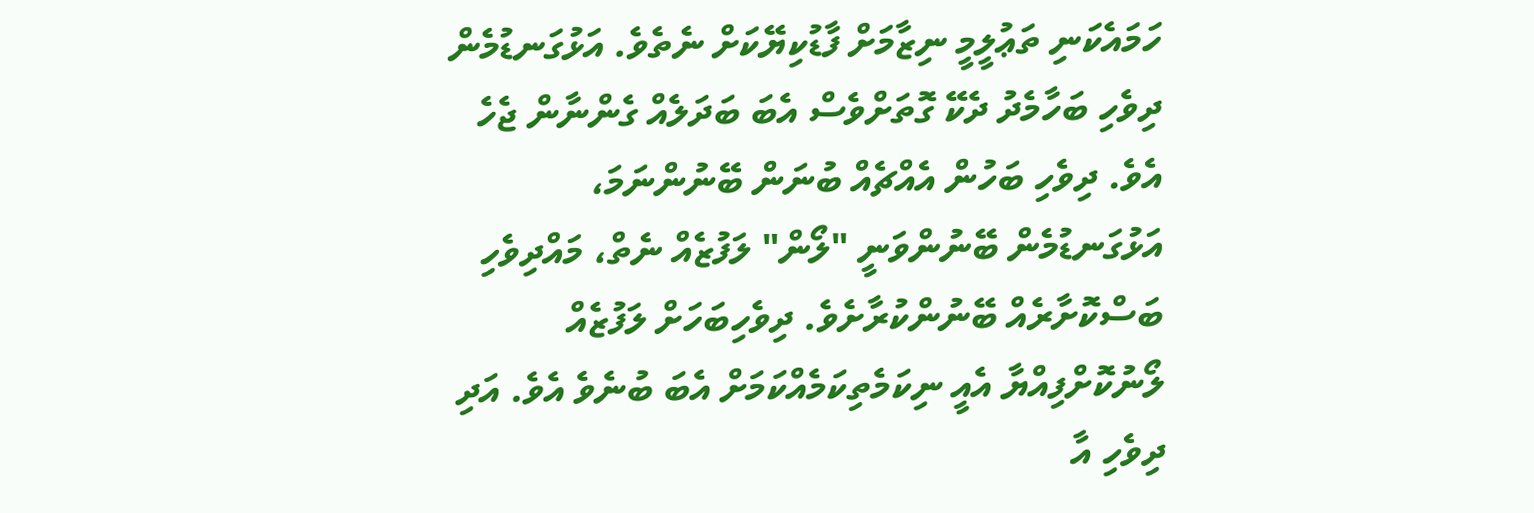ހަމައެކަނި ތަޢުލީމީ ނިޒާމަށް ފާޑުކިޔޭކަށް ނެތެވެ. އަޅުގަނޑުމެން ދިވެހި ބަހާމެދު ދެކޭ ގޮތަށްވެސް އެބަ ބަދަލެއް ގެންނާން ޖެހެ އެވެ. ދިވެހި ބަހުން އެއްޗެއް ބުނަން ބޭނުންނަމަ، އަޅުގަނޑުމެން ބޭނުންވަނީ "ލޯން" ލަފުޒެއް ނެތް، މައްދިވެހި ބަސްކޮށާރެއް ބޭނުންކުރާށެވެ. ދިވެހިބަހަށް ލަފުޒެއް ލޯނުކޮށްފިއްޔާ އެއީ ނިކަމެތިކަމެއްކަމަށް އެބަ ބުނެވެ އެވެ. އަދި ދިވެހި އާ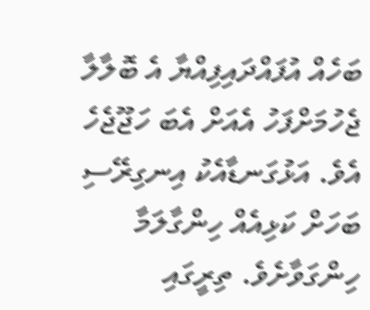ބަހެއް އުފައްދައިފިއްޔާ އެ ބޮލާލާ ޖެހުމަށްފަހު އެއަށް އެބަ ހަޖޫޖެހެ އެވެ. އަޅުގަނޑާއެކު އިނގިރޭސި ބަހަށް ކަޅިއެއް ހިންގާލަމާ ހިންގަވާށެވެ. ތިރީގައި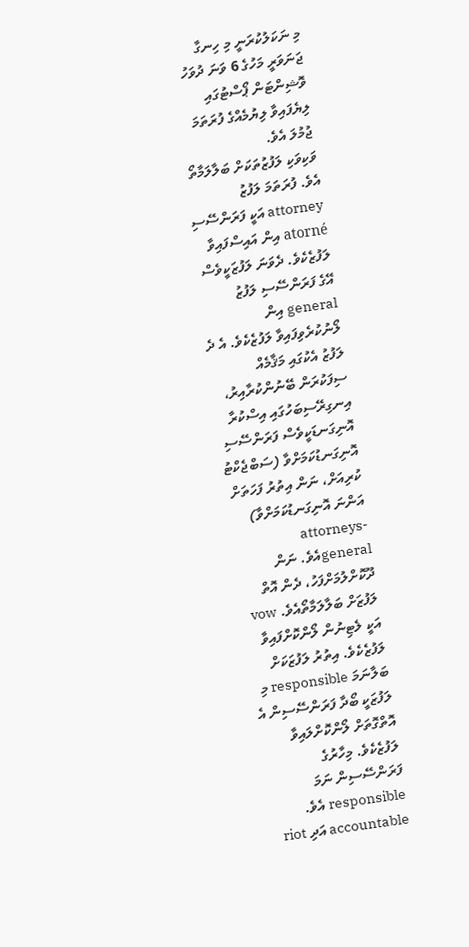މި ނަކަލުކުރަނީ މި ހިނގާ ޖަނަވަރީ މަހުގެ 6 ވަނަ ދުވަހު ވޮޝިންޓަން ޕޯސްޓުގައި ލިޔެފައިވާ ލިޔުމެއްގެ ފުރަތަމަ ޖުމުލަ އެވެ.
ވަކިވަކި ލަފުޒުތަކަށް ބަލާލަމާތޯ އެވެ. ފުރަތަމަ ލަފުޒު attorney އަކީ ފަރަންސޭސި atorné އިން އައިސްފައިވާ ލަފުޒެކެވެ. ދެވަނަ ލަފުޒަކީވެސް އޭގެ ފަރަންސޭސި ލަފުޒު general އިން ލޯނުކުރެވިފައިވާ ލަފުޒެކެވެ. އެ ދެ ލަފުޒު އެކުގައި މަޤާމެއް ސިފަކުރަން ބޭނުންކުރާއިރު، އިނގިރޭސިބަހުގައި އިސްކުރާ އޮނިގަނޑަކީވެސް ފަރަންސޭސި އޮނިގަނޑުކަމަށްވާ (ސަބްޖެކްޓު ކުރިއަށް، ނަން އިތުރު ފަހަތަށް އަންނަ އޮނިގަނޑުކަމަށްވާ) attorneys-generalއެވެ. ނަން ދޫކޮށްލުމަށްފަހު، ދެން އޮތް ލަފުޒަށް ބަލާލަމާތޯއެވެ. vow އަކީ ލެޓިނުން ލޯންކޮށްފައިވާ ލަފުޒެކެވެ. އިތުރު ލަފުޒަކަށް ބަލާނަމަ responsible މި ލަފުޒަކީ ބޯދާ ފަރަންސޭސިން އެ އޮތްގޮތަށް ލޯންކޮށްލައިވާ ލަފުޒެކެވެ. މިހާރުގެ ފަރަންސޭސިން ނަމަ responsible އެވެ. accountable އަދި riot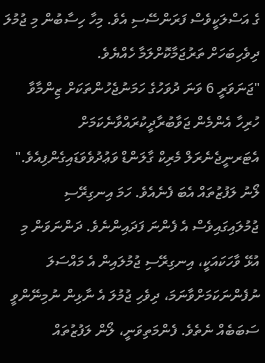ގެ އަސްލަކީވެސް ފަރަންސޭސި އެވެ. މިހާ ހިސާބުން މި ޖުމުލަ ދިވެހިބަހަށް ތަރުޖަމާކޮށްލަމާ ހެއްޔެވެ.
"ޖަނަވަރީ 6 ވަނަ ދުވަހުގެ ހަމަނުޖެހުންތަކަށް ޒިންމާވާ ހުރިހާ އެންމެން ޖަވާބުރާދީކުރައްވާނެކަމަށް އެޓަރނީޖެނެރަލް މެރިކް ގާލަންޑް ވަޢުދުވެވަޑައިގެންފިއެވެ."
ލޯނު ލަފުޒުތައް އެބަ ފެނެއެވެ. ހަމަ އިނގިރޭސި ޖުމުލައިގައިވެސް އެ ފެންނަ ފަދައިންނެވެ. ދަންނަވަން މި އުޅޭ ވާހަކައަކީ، އިނގިރޭސި ޖުމުލައިން އެ މައްސަލަ ނުފެންނަކަމަށްވާނަމަ، ދިވެހި ޖުމުލަ އެ ނާޅިން ނުމިނޭންވީ ސަބަބެއް ނެތެވެ. ފެންމަތިވަނީ، ލޯން ލަފުޒުތައް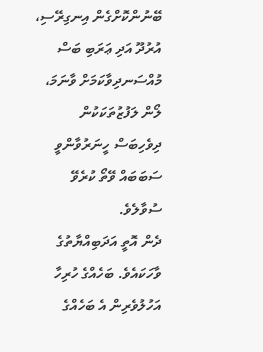ބޭނުންކޮށްގެން އިނގިރޭސި، އުރުދޫ އަދި ޢަރަބި ބަސް މުއްސަނދިވާކަމަށް ވާނަމަ، ލޯން ލަފުޒުތަކަކުން ދިވެހިބަސް ހީނަރުވާންވީ ސަބަބައް ވޭތޯ ކުރެވޭ ސުވާލެވެ.
ދެން އޮތީ އަދަބިއްޔާތުގެ ވާހަކައެވެ. ބަހެއްގެ ހުރިހާ އަހުލުވެރިން އެ ބަހެއްގެ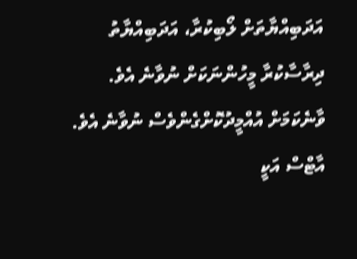އަދަބިއްޔާތަށް ލޯބިކުރާ، އަދަބިއްޔާތު ދިރާސާކުރާ މީހުންނަކަށް ނުވާނެ އެވެ. ވާނެކަމަށް އުއްމީދުކޮށްގެންވެސް ނުވާނެ އެވެ. އާޓްސް އަކީ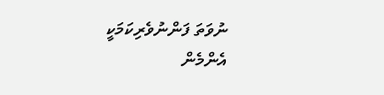ނުވަތަ ފަންނުވެރިކަމަކީ އެންމެން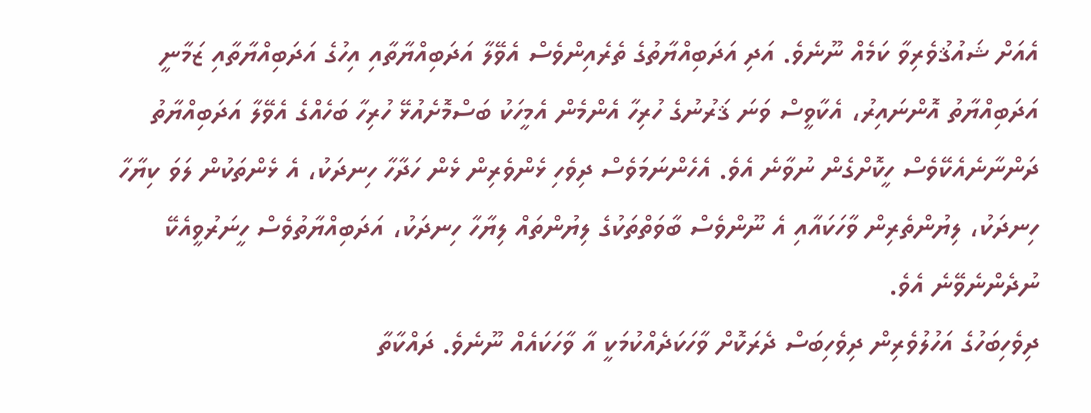އެއަށް ޝައުޤުވެރިވާ ކަމެއް ނޫނެވެ. އަދި އަދަބިއްޔާތުގެ ތެރެއިންވެސް އެވޭލާ އަދަބިއްޔާތާއި އިހުގެ އަދަބިއްޔާތާއި ޒަމާނީ އަދަބިއްޔާތު އޮންނައިރު، އެކާވީސް ވަނަ ޤަރުނުގެ ހުރިހާ އެންމެން އެމީހަކު ބަސްމޮށެއުޅޭ ހުރިހާ ބަހެއްގެ އެވޭލާ އަދަބިއްޔާތު ދަންނާނެއެކޭވެސް ހީކޮށްގެން ނުވާނެ އެވެ. އެހެންނަމަވެސް ދިވެހި ޅެންވެރިން ޅެން ހަދާހާ ހިނދަކު، އެ ޅެންތަކުން ލަވަ ކިޔާހާ ހިނދަކު، ލިޔުންތެރިން ވާހަކައާއި އެ ނޫންވެސް ބާވަތްތަކުގެ ލިޔުންތައް ލިޔާހާ ހިނދަކު، އަދަބިއްޔާތުވެސް ހީނަރުވީއެކޭ ނުދެންނެވޭނެ އެވެ.
ދިވެހިބަހުގެ އަހުލުވެރިން ދިވެހިބަސް ދެރަކޮށް ވާހަކަދެއްކުމަކީ އާ ވާހަކައެއް ނޫނެވެ. ދައްކާތާ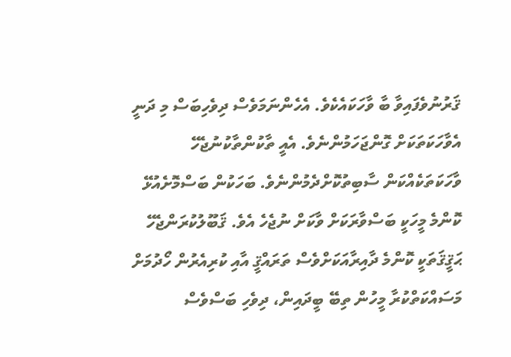ޤަރުނުވެފައިވާ ބާ ވާހަކައެކެވެ. އެހެންނަމަވެސް ދިވެހިބަސް މި ދަނީ އެވާހަކަތަކަށް ގޮންޖަހަމުންނެވެ. އެއީ ތާކުންތާކުނުޖެހޭ ވާހަކަތަކެއްކަން ސާބިތުކޮށްދެމުންނެވެ. ބަހަކުން ބަސްމޮށެއުޅޭ ކޮންމެ މީހަކީ ބަސްވާރަކަށް ވާކަށް ނުޖެހެ އެވެ. ޤަބޫލުކުރަންޖެހޭ ޙަޤީޤަތަކީ ކޮންމެ ދާއިރާއަކަށްވެސް ތަރައްޤީ އާއި ކުރިއެރުން ހޯދުމަށް މަސައްކަތްކުރާ މީހުން ތިބޭ ބީދައިން، ދިވެހި ބަސްވެސް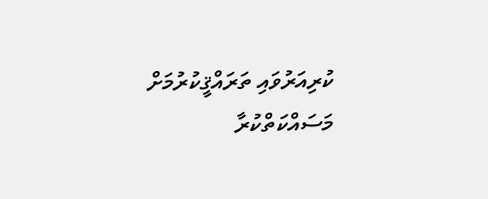ކުރިއަރުވައި ތަރައްޤީކުރުމަށް މަސައްކަތްކުރާ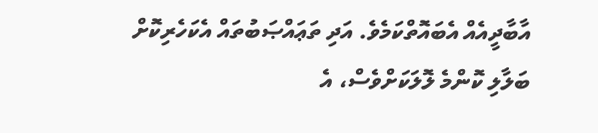އާބާދީއެއް އެބައޮތްކަމެވެ. އަދި ތަޢައްޞަބުތައް އެކަހެރިކޮށް ބަލާލި ކޮންމެ ލޮލަކަށްވެސް، އެ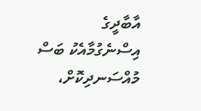އާބާދީގެ އިސްނެގުމާއެކު ބަސް މުއްސަނދިކޮށް،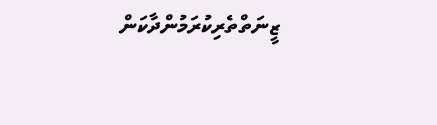ޒީނަތްތެރިކުރަމުންދާކަން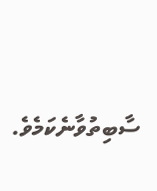ސާބިތުވާނެކަމެވެ.